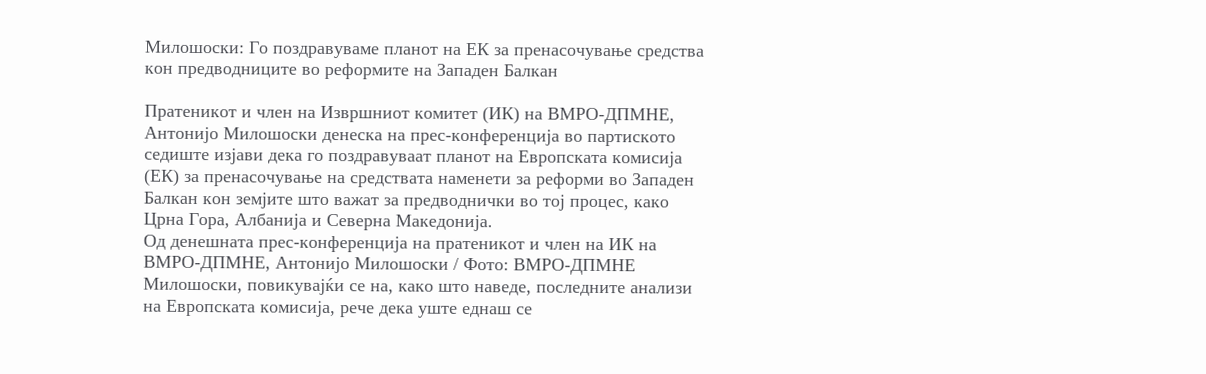Милошоски: Го поздравуваме планот на ЕК за пренасочување средства кон предводниците во реформите на Западен Балкан

Пратеникот и член на Извршниот комитет (ИК) на ВМРО-ДПМНЕ, Антонијо Милошоски денеска на прес-конференција во партиското седиште изјави дека го поздравуваат планот на Европската комисија (ЕК) за пренасочување на средствата наменети за реформи во Западен Балкан кон земјите што важат за предводнички во тој процес, како Црна Гора, Албанија и Северна Македонија.
Од денешната прес-конференција на пратеникот и член на ИК на ВМРО-ДПМНЕ, Антонијо Милошоски / Фото: ВМРО-ДПМНЕ
Милошоски, повикувајќи се на, како што наведе, последните анализи на Европската комисија, рече дека уште еднаш се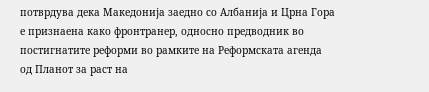потврдува дека Македонија заедно со Албанија и Црна Гора е признаена како фронтранер, односно предводник во постигнатите реформи во рамките на Реформската агенда од Планот за раст на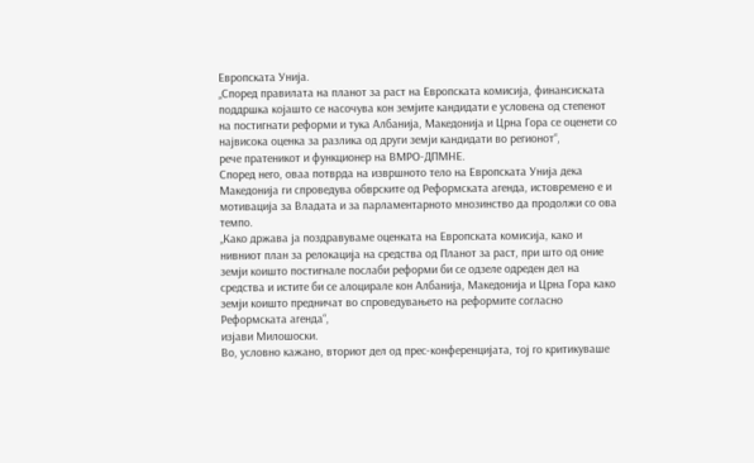Европската Унија.
„Според правилата на планот за раст на Европската комисија, финансиската поддршка којашто се насочува кон земјите кандидати е условена од степенот на постигнати реформи и тука Албанија, Македонија и Црна Гора се оценети со највисока оценка за разлика од други земји кандидати во регионот“,
рече пратеникот и функционер на ВМРО-ДПМНЕ.
Според него, оваа потврда на извршното тело на Европската Унија дека Македонија ги спроведува обврските од Реформската агенда, истовремено е и мотивација за Владата и за парламентарното мнозинство да продолжи со ова темпо.
„Како држава ја поздравуваме оценката на Европската комисија, како и нивниот план за релокација на средства од Планот за раст, при што од оние земји коишто постигнале послаби реформи би се одзеле одреден дел на средства и истите би се алоцирале кон Албанија, Македонија и Црна Гора како земји коишто предничат во спроведувањето на реформите согласно Реформската агенда“,
изјави Милошоски.
Во, условно кажано, вториот дел од прес-конференцијата, тој го критикуваше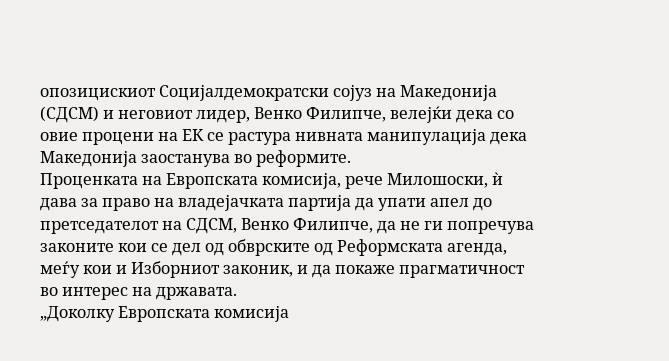опозицискиот Социјалдемократски сојуз на Македонија (СДСМ) и неговиот лидер, Венко Филипче, велејќи дека со овие процени на ЕК се растура нивната манипулација дека Македонија заостанува во реформите.
Проценката на Европската комисија, рече Милошоски, ѝ дава за право на владејачката партија да упати апел до претседателот на СДСМ, Венко Филипче, да не ги попречува законите кои се дел од обврските од Реформската агенда, меѓу кои и Изборниот законик, и да покаже прагматичност во интерес на државата.
„Доколку Европската комисија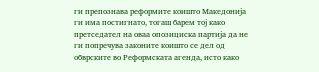ги препознава реформите коишто Македонија ги има постигнато, тогаш барем тој како претседател на оваа опозициска партија да не ги попречува законите коишто се дел од обврските во Реформската агенда, исто како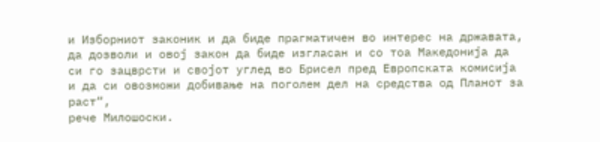и Изборниот законик и да биде прагматичен во интерес на државата, да дозволи и овој закон да биде изгласан и со тоа Македонија да си го зацврсти и својот углед во Брисел пред Европската комисија и да си овозможи добивање на поголем дел на средства од Планот за раст“,
рече Милошоски.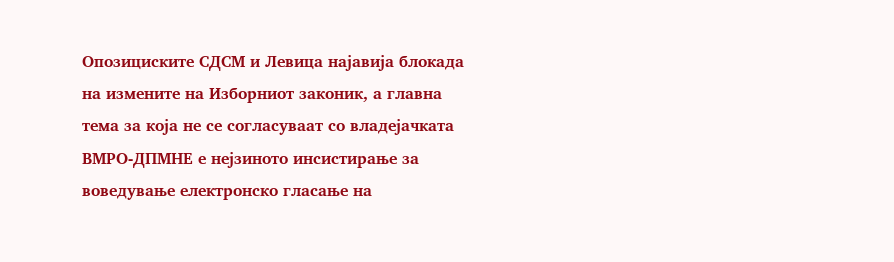Опозициските СДСМ и Левица најавија блокада на измените на Изборниот законик, а главна тема за која не се согласуваат со владејачката ВМРО-ДПМНЕ е нејзиното инсистирање за воведување електронско гласање на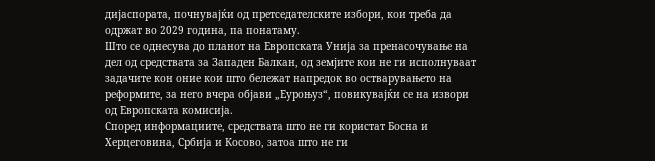дијаспората, почнувајќи од претседателските избори, кои треба да одржат во 2029 година, па понатаму.
Што се однесува до планот на Европската Унија за пренасочување на дел од средствата за Западен Балкан, од земјите кои не ги исполнуваат задачите кон оние кои што бележат напредок во остварувањето на реформите, за него вчера објави „Еуроњуз“, повикувајќи се на извори од Европската комисија.
Според информациите, средствата што не ги користат Босна и Херцеговина, Србија и Косово, затоа што не ги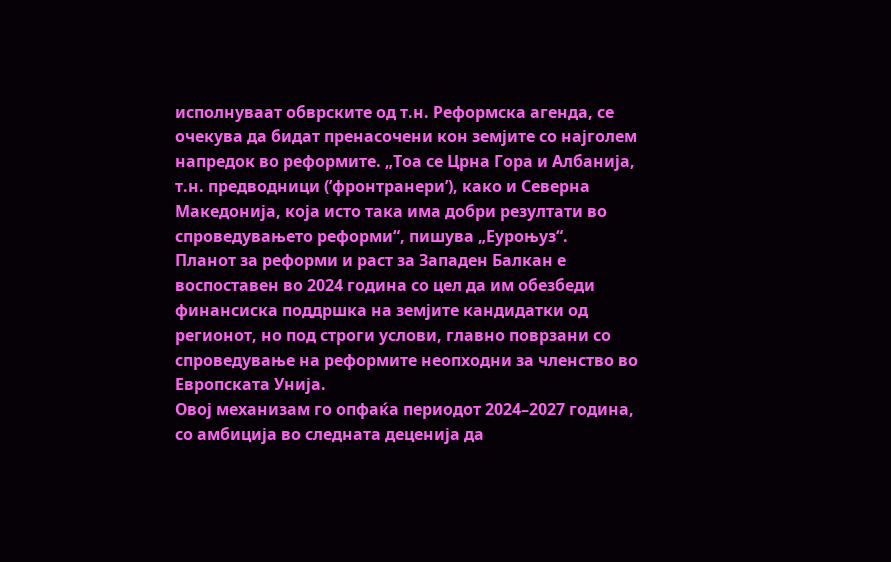исполнуваат обврските од т.н. Реформска агенда, се очекува да бидат пренасочени кон земјите со најголем напредок во реформите. „Тоа се Црна Гора и Албанија, т.н. предводници (’фронтранери’), како и Северна Македонија, која исто така има добри резултати во спроведувањето реформи“, пишува „Еуроњуз“.
Планот за реформи и раст за Западен Балкан е воспоставен во 2024 година со цел да им обезбеди финансиска поддршка на земјите кандидатки од регионот, но под строги услови, главно поврзани со спроведување на реформите неопходни за членство во Европската Унија.
Овој механизам го опфаќа периодот 2024–2027 година, со амбиција во следната деценија да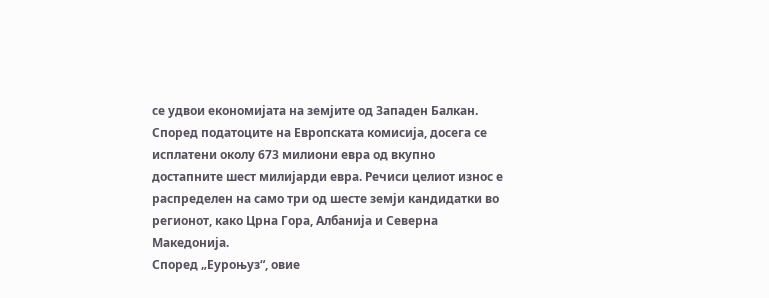се удвои економијата на земјите од Западен Балкан.
Според податоците на Европската комисија, досега се исплатени околу 673 милиони евра од вкупно достапните шест милијарди евра. Речиси целиот износ е распределен на само три од шесте земји кандидатки во регионот, како Црна Гора, Албанија и Северна Македонија.
Според „Еуроњуз“, овие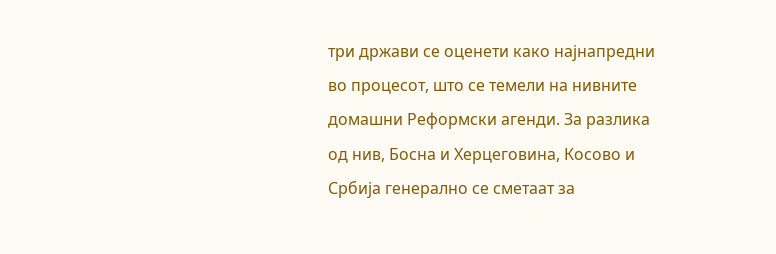три држави се оценети како најнапредни во процесот, што се темели на нивните домашни Реформски агенди. За разлика од нив, Босна и Херцеговина, Косово и Србија генерално се сметаат за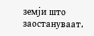земји што заостануваат.